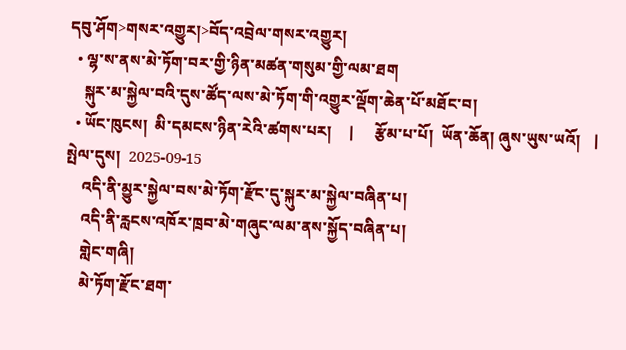དབུ་ཤོག>གསར་འགྱུར།>བོད་འབྲེལ་གསར་འགྱུར།
  • ལྷ་ས་ནས་མེ་ཏོག་བར་གྱི་ཉིན་མཚན་གསུམ་གྱི་ལམ་ཐག
    སྐུར་མ་སྐྱེལ་བའི་དུས་ཚོད་ལས་མེ་ཏོག་གི་འགྱུར་ལྡོག་ཆེན་པོ་མཐོང་བ།
  • ཡོང་ཁུངས།  མི་དམངས་ཉིན་རེའི་ཚགས་པར།    |     རྩོམ་པ་པོ།  ཡོན་ཆོན། ཞུས་ཡུས་ཡའོ།   |     སྤེལ་དུས།  2025-09-15
    འདི་ནི་མྱུར་སྐྱེལ་བས་མེ་ཏོག་རྫོང་དུ་སྐུར་མ་སྐྱེལ་བཞིན་པ།
    འདི་ནི་རླངས་འཁོར་ཁྲབ་མེ་གཞུང་ལམ་ནས་སྐྱོད་བཞིན་པ།
    གླེང་གཞི།
    མེ་ཏོག་རྫོང་ཐག་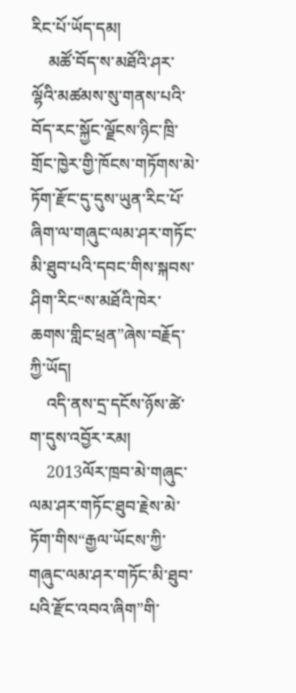རིང་པོ་ཡོད་དམ།
    མཚོ་བོད་ས་མཐོའི་ཤར་ལྷོའི་མཚམས་སུ་གནས་པའི་བོད་རང་སྐྱོང་ལྗོངས་ཉིང་ཁྲི་གྲོང་ཁྱེར་གྱི་ཁོངས་གཏོགས་མེ་ཏོག་རྫོང་དུ་དུས་ཡུན་རིང་པོ་ཞིག་ལ་གཞུང་ལམ་ཤར་གཏོང་མི་ཐུབ་པའི་དབང་གིས་སྐབས་ཤིག་རིང“ས་མཐོའི་ཁེར་ཆགས་གླིང་ཕྲན”ཞེས་བརྗོད་ཀྱི་ཡོད།
    འདི་ནས་དྲ་དངོས་ཉོས་ཚེ་ག་དུས་འབྱོར་རམ།
    2013ལོར་ཁྲབ་མེ་གཞུང་ལམ་ཤར་གཏོང་ཐུབ་རྗེས་མེ་ཏོག་གིས“རྒྱལ་ཡོངས་ཀྱི་གཞུང་ལམ་ཤར་གཏོང་མི་ཐུབ་པའི་རྫོང་འབའ་ཞིག”གི་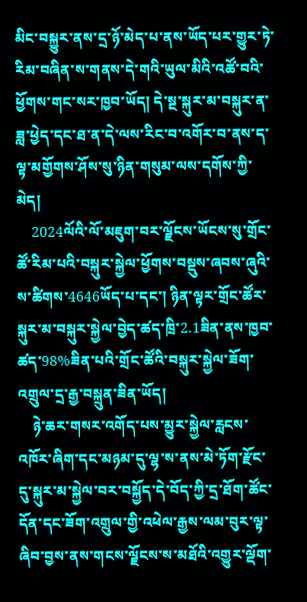མིང་བསྐྱུར་ནས་དྲ་ཉོ་མེད་པ་ནས་ཡོད་པར་གྱུར་ཏེ་རིམ་བཞིན་ས་གནས་དེ་གའི་ཡུལ་མིའི་འཚོ་བའི་ཕྱོགས་གང་སར་ཁྱབ་ཡོད། དེ་སྔ་སྐུར་མ་བསྐུར་ན་ཟླ་ཕྱེད་དང་ཐ་ན་དེ་ལས་རིང་བ་འགོར་བ་ནས་ད་ལྟ་མགྱོགས་ཤོས་སུ་ཉིན་གསུམ་ལས་དགོས་ཀྱི་མེད།
    2024ལོའི་ལོ་མཇུག་བར་ལྗོངས་ཡོངས་སུ་གྲོང་ཚོ་རིམ་པའི་བསྐུར་སྐྱེལ་ཕྱོགས་བསྡུས་ཞབས་ཞུའི་ས་ཚིགས་4646ཡོད་པ་དང་། ཉིན་ལྟར་གྲོང་ཚོར་སྐུར་མ་བསྐུར་སྐྱེལ་བྱེད་ཚད་ཁྲི་2.1ཟིན་ནས་ཁྱབ་ཚད་98%ཟིན་པའི་གྲོང་ཚོའི་བསྐུར་སྐྱེལ་ཟོག་འགྲུལ་དྲ་རྒྱ་བསྐྲུན་ཟིན་ཡོད།
    ཉེ་ཆར་གསར་འགོད་པས་མྱུར་སྐྱེལ་རླངས་འཁོར་ཞིག་དང་མཉམ་དུ་ལྷ་ས་ནས་མེ་ཏོག་རྫོང་དུ་སྐུར་མ་སྐྱེལ་བར་བསྐྱོད་དེ་བོད་ཀྱི་དྲ་ཐོག་ཚོང་དོན་དང་ཟོག་འགྲུལ་གྱི་འཕེལ་རྒྱས་ལམ་བུར་ལྟ་ཞིབ་བྱས་ནས་གངས་ལྗོངས་ས་མཐོའི་འགྱུར་ལྡོག་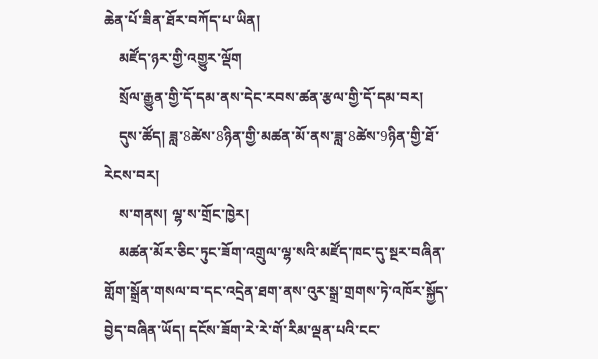ཆེན་པོ་ཟིན་ཐོར་བཀོད་པ་ཡིན།
    མཛོད་ཉར་གྱི་འགྱུར་ལྡོག
    སྲོལ་རྒྱུན་གྱི་དོ་དམ་ནས་དེང་རབས་ཚན་རྩལ་གྱི་དོ་དམ་བར།
    དུས་ཚོད། ཟླ་8ཚེས་8ཉིན་གྱི་མཚན་མོ་ནས་ཟླ་8ཚེས་9ཉིན་གྱི་ཐོ་རེངས་བར།
    ས་གནས། ལྷ་ས་གྲོང་ཁྱེར།
    མཚན་མོར་ཅིང་ཏུང་ཟོག་འགྲུལ་ལྷ་སའི་མཛོད་ཁང་དུ་སྔར་བཞིན་གློག་སྒྲོན་གསལ་བ་དང་འདྲེན་ཐག་ནས་འུར་སྒྲ་གྲགས་ཏེ་འཁོར་སྐྱོད་བྱེད་བཞིན་ཡོད། དངོས་ཟོག་རེ་རེ་གོ་རིམ་ལྡན་པའི་ངང་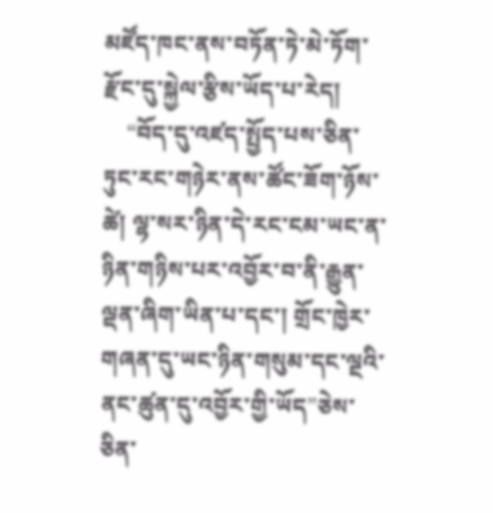མཛོད་ཁང་ནས་བཏོན་ཏེ་མེ་ཏོག་རྫོང་དུ་སྐྱེལ་རྩིས་ཡོད་པ་རེད།
    “བོད་དུ་འཛད་སྤྱོད་པས་ཅིན་ཏུང་རང་གཉེར་ནས་ཚོང་ཟོག་ཉོས་ཚེ། ལྷ་སར་ཉིན་དེ་རང་ངམ་ཡང་ན་ཉིན་གཉིས་པར་འབྱོར་བ་ནི་རྒྱུན་ལྡན་ཞིག་ཡིན་པ་དང་། གྲོང་ཁྱེར་གཞན་དུ་ཡང་ཉིན་གསུམ་དང་ལྔའི་ནང་ཚུན་དུ་འབྱོར་གྱི་ཡོད”ཅེས་ཅིན་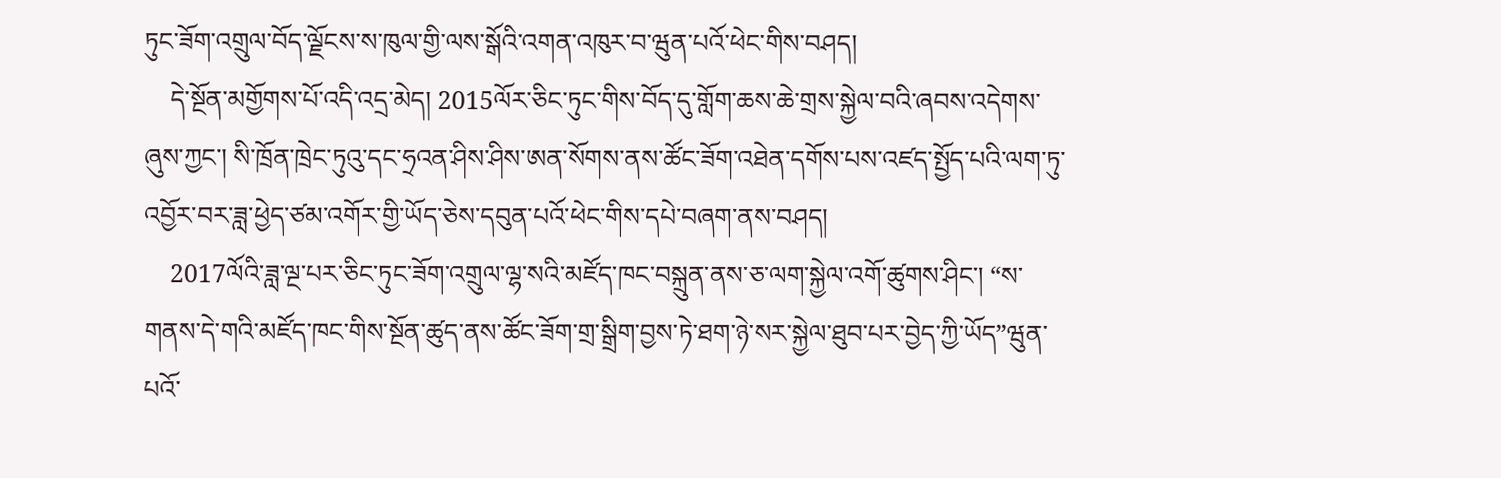ཏུང་ཟོག་འགྲུལ་བོད་ལྗོངས་ས་ཁུལ་གྱི་ལས་སྒོའི་འགན་འཁུར་བ་ཝུན་པའོ་ཕེང་གིས་བཤད།
    དེ་སྔོན་མགྱོགས་པོ་འདི་འདྲ་མེད། 2015ལོར་ཅིང་ཏུང་གིས་བོད་དུ་གློག་ཆས་ཆེ་གྲས་སྐྱེལ་བའི་ཞབས་འདེགས་ཞུས་ཀྱང་། སི་ཁྲོན་ཁྲེང་ཏུའུ་དང་ཧྲའན་ཤིས་ཤིས་ཨན་སོགས་ནས་ཚོང་ཟོག་འཐེན་དགོས་པས་འཛད་སྤྱོད་པའི་ལག་ཏུ་འབྱོར་བར་ཟླ་ཕྱེད་ཙམ་འགོར་གྱི་ཡོད་ཅེས་དབུན་པའོ་ཕེང་གིས་དཔེ་བཞག་ནས་བཤད།
    2017ལོའི་ཟླ་ལྔ་པར་ཅིང་ཏུང་ཟོག་འགྲུལ་ལྷ་སའི་མཛོད་ཁང་བསྐྲུན་ནས་ཅ་ལག་སྐྱེལ་འགོ་ཚུགས་ཤིང་། “ས་གནས་དེ་གའི་མཛོད་ཁང་གིས་སྔོན་ཚུད་ནས་ཚོང་ཟོག་གྲ་སྒྲིག་བྱས་ཏེ་ཐག་ཉེ་སར་སྐྱེལ་ཐུབ་པར་བྱེད་ཀྱི་ཡོད”ཝུན་པའོ་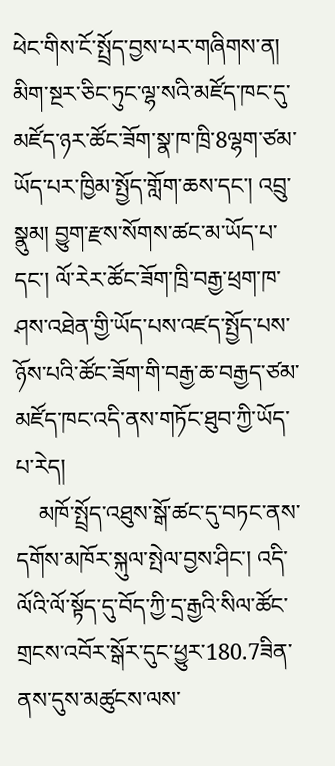ཕེང་གིས་ངོ་སྤྲོད་བྱས་པར་གཞིགས་ན། མིག་སྔར་ཅིང་ཏུང་ལྷ་སའི་མཛོད་ཁང་དུ་མཛོད་ཉར་ཚོང་ཟོག་སྣ་ཁ་ཁྲི་8ལྷག་ཙམ་ཡོད་པར་ཁྱིམ་སྤྱོད་གློག་ཆས་དང་། འབྲུ་སྣུམ། བྱུག་རྫས་སོགས་ཚང་མ་ཡོད་པ་དང་། ལོ་རེར་ཚོང་ཟོག་ཁྲི་བརྒྱ་ཕྲག་ཁ་ཤས་འཐེན་གྱི་ཡོད་པས་འཛད་སྤྱོད་པས་ཉོས་པའི་ཚོང་ཟོག་གི་བརྒྱ་ཆ་བརྒྱད་ཙམ་མཛོད་ཁང་འདི་ནས་གཏོང་ཐུབ་ཀྱི་ཡོད་པ་རེད།
    མཁོ་སྤྲོད་འཐུས་སྒོ་ཚང་དུ་བཏང་ནས་དགོས་མཁོར་སྐུལ་སྤེལ་བྱས་ཤིང་། འདི་ལོའི་ལོ་སྟོད་དུ་བོད་ཀྱི་དྲ་རྒྱའི་སིལ་ཚོང་གྲངས་འབོར་སྒོར་དུང་ཕྱུར་180.7ཟིན་ནས་དུས་མཚུངས་ལས་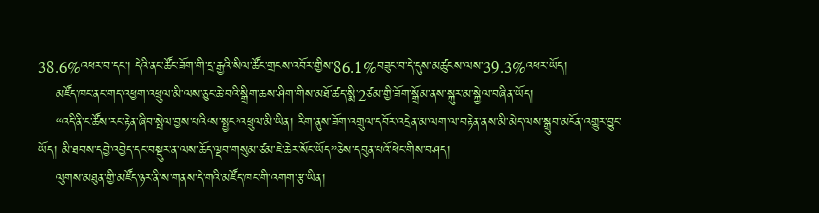38.6%འཕར་བ་དང་། དེའི་ནང་ཚོང་ཟོག་གི་དྲ་རྒྱའི་སིལ་ཚོང་གྲངས་འབོར་གྱིས་86.1%བཟུང་བ་དེ་དུས་མཚུངས་ལས་39.3%འཕར་ཡོད།
    མཛོད་ཁང་ནང་གད་འཕྱག་འཕྲུལ་མི་ལས་ཅུང་ཆེ་བའི་སྒྲིག་ཆས་ཤིག་གིས་མཐོ་ཚད་སྨི་2ཙམ་གྱི་ཟོག་སྒྲོམ་ནས་སྐུར་མ་སྐྱེལ་བཞིན་ཡོད།
    “འདི་ནི་ང་ཚོས་རང་རྟེན་ཞིབ་སྤེལ་བྱས་པའི‘ས་སྤྱང’འཕྲུལ་མི་ཡིན། རིག་ནུས་ཟོག་འགྲུལ་དབོར་འདྲེན་མ་ལག་ལ་བརྟེན་ནས་མི་མེད་ལས་སྒྲུབ་མངོན་འགྱུར་བྱུང་ཡོད། མི་ཐབས་དབྱེ་འབྱེད་དང་བསྡུར་ན་ལས་ཆོད་ལྡབ་གསུམ་ཙམ་ཇེ་ཆེར་སོང་ཡོད”ཅེས་དབུན་པའོ་ཕེང་གིས་བཤད།
    ལུགས་མཐུན་གྱི་མཛོད་ཉར་ནི་ས་གནས་དེ་གའི་མཛོད་ཁང་གི་འགག་རྩ་ཡིན།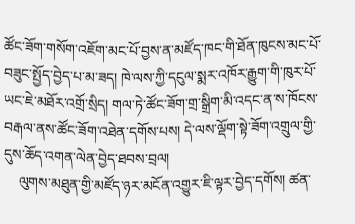ཚོང་ཟོག་གསོག་འཇོག་མང་པོ་བྱས་ན་མཛོད་ཁང་གི་ཐོན་ཁུངས་མང་པོ་བཟུང་སྤྱོད་བྱེད་པ་མ་ཟད། ཁེ་ལས་ཀྱི་དངུལ་སྨར་འཁོར་རྒྱུག་གི་ཁུར་པོ་ཡང་ཇེ་མཐོར་འགྲོ་སྲིད། གལ་ཏེ་ཚོང་ཟོག་གྲ་སྒྲིག་མི་འདང་ན་ས་ཁོངས་བརྒལ་ནས་ཚོང་ཟོག་འཐེན་དགོས་པས། དེ་ལས་ལྡོག་སྟེ་ཟོག་འགྲུལ་གྱི་དུས་ཆོད་འགན་ལེན་བྱེད་ཐབས་བྲལ།
    ལུགས་མཐུན་གྱི་མཛོད་ཉར་མངོན་འགྱུར་ཇི་ལྟར་བྱེད་དགོས། ཚན་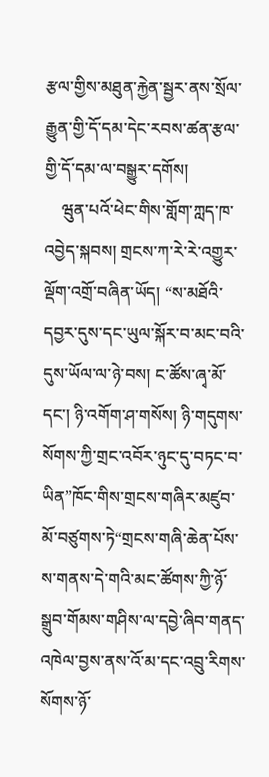རྩལ་གྱིས་མཐུན་རྐྱེན་སྦྱར་ནས་སྲོལ་རྒྱུན་གྱི་དོ་དམ་དེང་རབས་ཚན་རྩལ་གྱི་དོ་དམ་ལ་བསྒྱུར་དགོས།
    ཝུན་པའོ་ཕེང་གིས་གློག་ཀླད་ཁ་འབྱེད་སྐབས། གྲངས་ཀ་རེ་རེ་འགྱུར་ལྡོག་འགྲོ་བཞིན་ཡོད། “ས་མཐོའི་དབྱར་དུས་དང་ཡུལ་སྐོར་བ་མང་བའི་དུས་ཡོལ་ལ་ཉེ་བས། ང་ཚོས་ཞྭ་མོ་དང་། ཉི་འགོག་ཤ་གསོས། ཉི་གདུགས་སོགས་ཀྱི་གྲང་འབོར་ཉུང་དུ་བཏང་བ་ཡིན”ཁོང་གིས་གྲངས་གཞིར་མཛུབ་མོ་བཙུགས་ཏེ“གྲངས་གཞི་ཆེན་པོས་ས་གནས་དེ་གའི་མང་ཚོགས་ཀྱི་ཉོ་སྒྲུབ་གོམས་གཤིས་ལ་དབྱེ་ཞིབ་གནད་འཁེལ་བྱས་ནས་འོ་མ་དང་འབྲུ་རིགས་སོགས་ཉོ་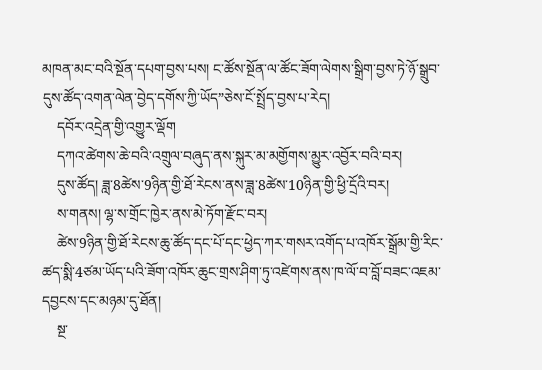མཁན་མང་བའི་སྔོན་དཔག་བྱས་པས། ང་ཚོས་སྔོན་ལ་ཚོང་ཟོག་ལེགས་སྒྲིག་བྱས་ཏེ་ཉོ་སྒྲུབ་དུས་ཚོད་འགན་ལེན་བྱེད་དགོས་ཀྱི་ཡོད”ཅེས་ངོ་སྤྲོད་བྱས་པ་རེད།
    དབོར་འདྲེན་གྱི་འགྱུར་ལྡོག
    དཀའ་ཚེགས་ཆེ་བའི་འགྲུལ་བཞུད་ནས་སྐུར་མ་མགྱོགས་མྱུར་འབྱོར་བའི་བར།
    དུས་ཚོད། ཟླ་8ཚེས་9ཉིན་གྱི་ཐོ་རེངས་ནས་ཟླ་8ཚེས་10ཉིན་གྱི་ཕྱི་དྲོའི་བར།
    ས་གནས། ལྷ་ས་གྲོང་ཁྱེར་ནས་མེ་ཏོག་རྫོང་བར།
    ཚེས་9ཉིན་གྱི་ཐོ་རེངས་ཆུ་ཚོད་དང་པོ་དང་ཕྱེད་ཀར་གསར་འགོད་པ་འཁོར་སྒྲོམ་གྱི་རིང་ཚད་སྨི་4ཙམ་ཡོད་པའི་ཟོག་འཁོར་ཆུང་གྲས་ཤིག་ཏུ་འཛེགས་ནས་ཁ་ལོ་བ་བློ་བཟང་འཇམ་དབྱངས་དང་མཉམ་དུ་ཐོན།
    སྔ་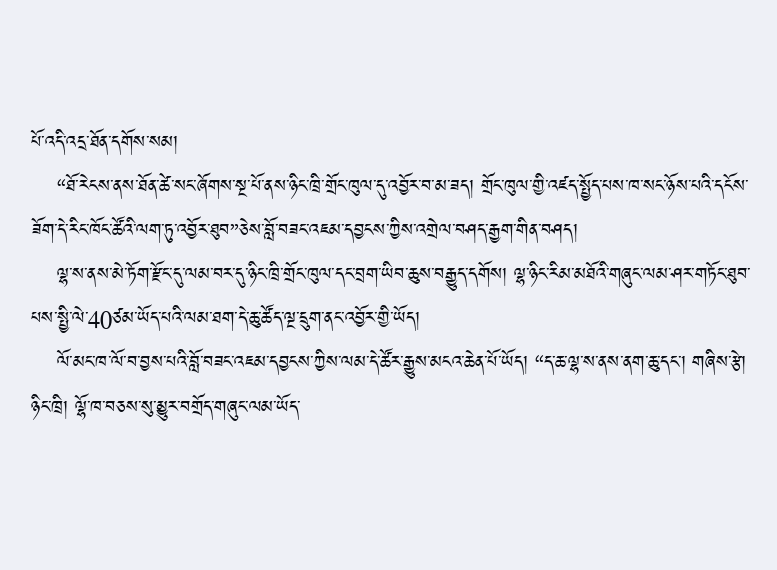པོ་འདི་འདྲ་ཐོན་དགོས་སམ།
    “ཐོ་རེངས་ནས་ཐོན་ཚེ་སང་ཞོགས་སྔ་པོ་ནས་ཉིང་ཁྲི་གྲོང་ཁུལ་དུ་འབྱོར་བ་མ་ཟད། གྲོང་ཁུལ་གྱི་འཛད་སྤྱོད་པས་ཁ་སང་ཉོས་པའི་དངོས་ཟོག་དེ་རིང་ཁོང་ཚོའི་ལག་ཏུ་འབྱོར་ཐུབ”ཅེས་བློ་བཟང་འཇམ་དབྱངས་ཀྱིས་འགྲེལ་བཤད་རྒྱག་གིན་བཤད།
    ལྷ་ས་ནས་མེ་ཏོག་རྫོང་དུ་ལམ་བར་དུ་ཉིང་ཁྲི་གྲོང་ཁུལ་དང་བྲག་ཡིབ་ཆུས་བརྒྱུད་དགོས། ལྷ་ཉིང་རིམ་མཐོའི་གཞུང་ལམ་ཤར་གཏོང་ཐུབ་པས་སྤྱི་ལེ་40ཙམ་ཡོད་པའི་ལམ་ཐག་དེ་ཆུ་ཚོད་ལྔ་དྲུག་ནང་འབྱོར་གྱི་ཡོད།
    ལོ་མང་ཁ་ལོ་བ་བྱས་པའི་བློ་བཟང་འཇམ་དབྱངས་ཀྱིས་ལམ་དེ་ཚོར་རྒྱུས་མངའ་ཆེན་པོ་ཡོད། “ད་ཆ་ལྷ་ས་ནས་ནག་ཆུ་དང་། གཞིས་རྩེ། ཉིང་ཁྲི། ལྷོ་ཁ་བཅས་སུ་མྱུར་བགྲོད་གཞུང་ལམ་ཡོད་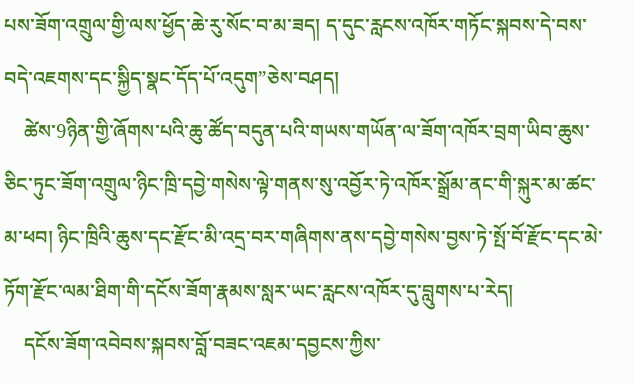པས་ཟོག་འགྲུལ་གྱི་ལས་ཕྱོད་ཆེ་རུ་སོང་བ་མ་ཟད། ད་དུང་རླངས་འཁོར་གཏོང་སྐབས་དེ་བས་བདེ་འཇགས་དང་སྐྱིད་སྣང་དོད་པོ་འདུག”ཅེས་བཤད།
    ཚེས་9ཉིན་གྱི་ཞོགས་པའི་ཆུ་ཚོད་བདུན་པའི་གཡས་གཡོན་ལ་ཟོག་འཁོར་བྲག་ཡིབ་ཆུས་ཅིང་ཏུང་ཟོག་འགྲུལ་ཉིང་ཁྲི་དབྱེ་གསེས་ལྟེ་གནས་སུ་འབྱོར་ཏེ་འཁོར་སྒྲོམ་ནང་གི་སྐུར་མ་ཚང་མ་ཕབ། ཉིང་ཁྲིའི་ཆུས་དང་རྫོང་མི་འདྲ་བར་གཞིགས་ནས་དབྱེ་གསེས་བྱས་ཏེ་སྤོ་བོ་རྫོང་དང་མེ་ཏོག་རྫོང་ལམ་ཐིག་གི་དངོས་ཟོག་རྣམས་སླར་ཡང་རླངས་འཁོར་དུ་བླུགས་པ་རེད།
    དངོས་ཟོག་འབེབས་སྐབས་བློ་བཟང་འཇམ་དབྱངས་ཀྱིས་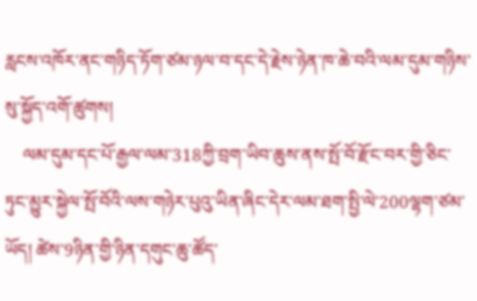རླངས་འཁོར་ནང་གཉིད་ཏོག་ཙམ་ཉལ་བ་དང་དེ་རྗེས་ཉེན་ཁ་ཆེ་བའི་ལམ་དུམ་གཉིས་སུ་སྐྱོད་འགོ་ཚུགས།
    ལམ་དུམ་དང་པོ་རྒྱལ་ལམ་318ཀྱི་བྲག་ཡིབ་ཆུས་ནས་སྤོ་བོ་རྫོང་བར་གྱི་ཅིང་ཏུང་མྱུར་སྐྱེལ་སྤོ་བོའི་ལས་གཉེར་པུའུ་ཡིན་ཞིང་དེར་ལམ་ཐག་སྤྱི་ལེ་200ལྷག་ཙམ་ཡོད། ཚེས་9ཉིན་གྱི་ཉིན་དགུང་ཆུ་ཚོད་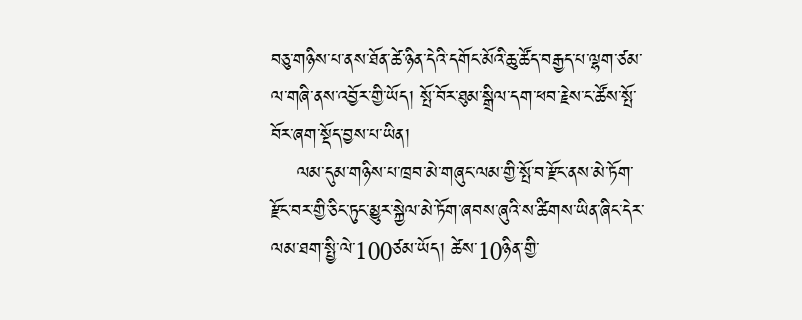བཅུ་གཉིས་པ་ནས་ཐོན་ཚེ་ཉིན་དེའི་དགོང་མོའི་ཆུ་ཚོད་བརྒྱད་པ་ལྷག་ཙམ་ལ་གཞི་ནས་འབྱོར་གྱི་ཡོད། སྤོ་བོར་ཐུམ་སྒྲིལ་དག་ཕབ་རྗེས་ང་ཚོས་སྤོ་བོར་ཞག་སྡོད་བྱས་པ་ཡིན།
    ལམ་དུམ་གཉིས་པ་ཁྲབ་མེ་གཞུང་ལམ་གྱི་སྤོ་བ་རྫོང་ནས་མེ་ཏོག་རྫོང་བར་གྱི་ཅིང་ཏུང་མྱུར་སྐྱེལ་མེ་ཏོག་ཞབས་ཞུའི་ས་ཚིགས་ཡིན་ཞིང་དེར་ལམ་ཐག་སྤྱི་ལེ་100ཙམ་ཡོད། ཚེས་10ཉིན་གྱི་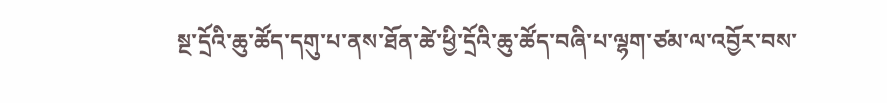སྔ་དྲོའི་ཆུ་ཚོད་དགུ་པ་ནས་ཐོན་ཚེ་ཕྱི་དྲོའི་ཆུ་ཚོད་བཞི་པ་ལྷག་ཙམ་ལ་འབྱོར་བས་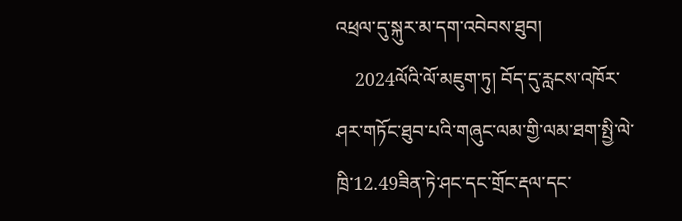འཕྲལ་དུ་སྐུར་མ་དག་འབེབས་ཐུབ།
    2024ལོའི་ལོ་མཇུག་ཏུ། བོད་དུ་རླངས་འཁོར་ཤར་གཏོང་ཐུབ་པའི་གཞུང་ལམ་གྱི་ལམ་ཐག་སྤྱི་ལེ་ཁྲི་12.49ཟིན་ཏེ་ཤང་དང་གྲོང་རྡལ་དང་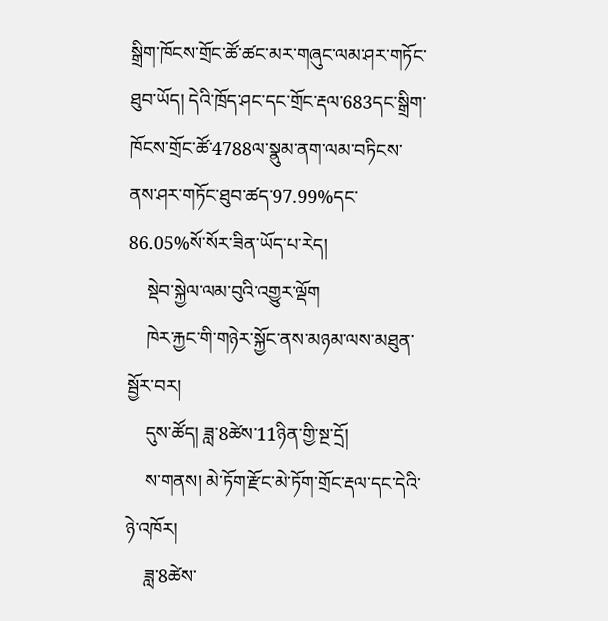སྒྲིག་ཁོངས་གྲོང་ཚོ་ཚང་མར་གཞུང་ལམ་ཤར་གཏོང་ཐུབ་ཡོད། དེའི་ཁྲོད་ཤང་དང་གྲོང་རྡལ་683དང་སྒྲིག་ཁོངས་གྲོང་ཚོ་4788ལ་སྣུམ་ནག་ལམ་བཏིངས་ནས་ཤར་གཏོང་ཐུབ་ཚད་97.99%དང་86.05%སོ་སོར་ཟིན་ཡོད་པ་རེད།
    སྡེབ་སྐྱེལ་ལམ་བུའི་འགྱུར་ལྡོག
    ཁེར་རྐྱང་གི་གཉེར་སྐྱོང་ནས་མཉམ་ལས་མཐུན་སྦྱོར་བར།
    དུས་ཚོད། ཟླ་8ཚེས་11ཉིན་གྱི་སྔ་དྲོ།
    ས་གནས། མེ་ཏོག་རྫོང་མེ་ཏོག་གྲོང་རྡལ་དང་དེའི་ཉེ་འཁོར།
    ཟླ་8ཚེས་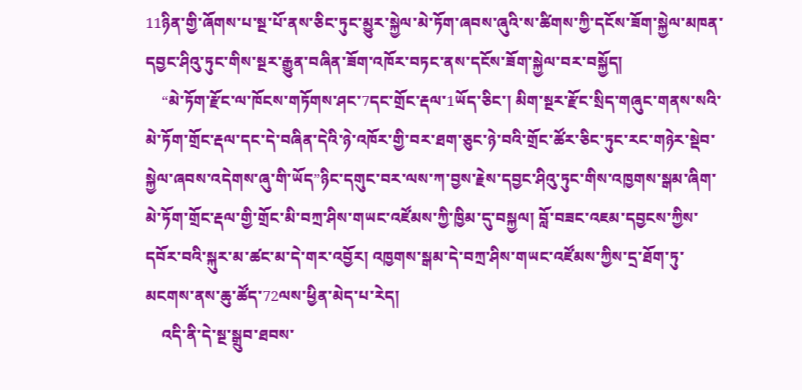11ཉིན་གྱི་ཞོགས་པ་སྔ་པོ་ནས་ཅིང་ཏུང་མྱུར་སྐྱེལ་མེ་ཏོག་ཞབས་ཞུའི་ས་ཚིགས་ཀྱི་དངོས་ཟོག་སྐྱེལ་མཁན་དབྱང་ཤིའུ་ཏུང་གིས་སྔར་རྒྱུན་བཞིན་ཟོག་འཁོར་བཏང་ནས་དངོས་ཟོག་སྐྱེལ་བར་བསྐྱོད།
    “མེ་ཏོག་རྫོང་ལ་ཁོངས་གཏོགས་ཤང་7དང་གྲོང་རྡལ་1ཡོད་ཅིང་། མིག་སྔར་རྫོང་སྲིད་གཞུང་གནས་སའི་མེ་ཏོག་གྲོང་རྡལ་དང་དེ་བཞིན་དེའི་ཉེ་འཁོར་གྱི་བར་ཐག་ཅུང་ཉེ་བའི་གྲོང་ཚོར་ཅིང་ཏུང་རང་གཉེར་སྡེབ་སྐྱེལ་ཞབས་འདེགས་ཞུ་གི་ཡོད”ཉིང་དགུང་བར་ལས་ཀ་བྱས་རྗེས་དབྱང་ཤིའུ་ཏུང་གིས་འཁྱགས་སྒམ་ཞིག་མེ་ཏོག་གྲོང་རྡལ་གྱི་གྲོང་མི་བཀྲ་ཤིས་གཡང་འཛོམས་ཀྱི་ཁྱིམ་དུ་བསྐྱལ། བློ་བཟང་འཇམ་དབྱངས་ཀྱིས་དབོར་བའི་སྐུར་མ་ཚང་མ་དེ་གར་འབྱོར། འཁྱགས་སྒམ་དེ་བཀྲ་ཤིས་གཡང་འཛོམས་ཀྱིས་དྲ་ཐོག་ཏུ་མངགས་ནས་ཆུ་ཚོད་72ལས་ཕྱིན་མེད་པ་རེད།
    འདི་ནི་དེ་སྔ་སྒྲུབ་ཐབས་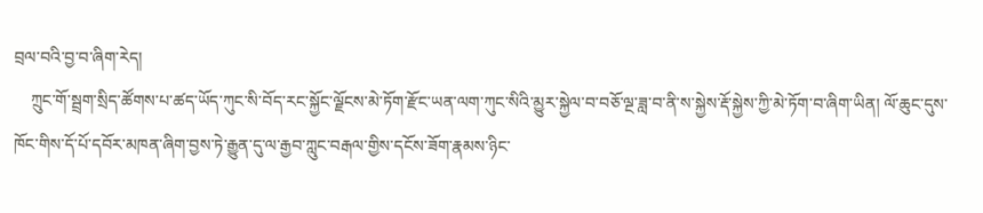བྲལ་བའི་བྱ་བ་ཞིག་རེད།
    ཀྲུང་གོ་སྦྲག་སྲིད་ཚོགས་པ་ཚད་ཡོད་ཀུང་སི་བོད་རང་སྐྱོང་ལྗོངས་མེ་ཏོག་རྫོང་ཡན་ལག་ཀུང་སིའི་མྱུར་སྐྱེལ་བ་བཅོ་ལྔ་ཟླ་བ་ནི་ས་སྐྱེས་རྡོ་སྐྱེས་ཀྱི་མེ་ཏོག་བ་ཞིག་ཡིན། ལོ་ཆུང་དུས་ཁོང་གིས་དོ་པོ་དབོར་མཁན་ཞིག་བྱས་ཏེ་རྒྱུན་དུ་ལ་རྒྱབ་ཀླུང་བརྒལ་གྱིས་དངོས་ཟོག་རྣམས་ཉིང་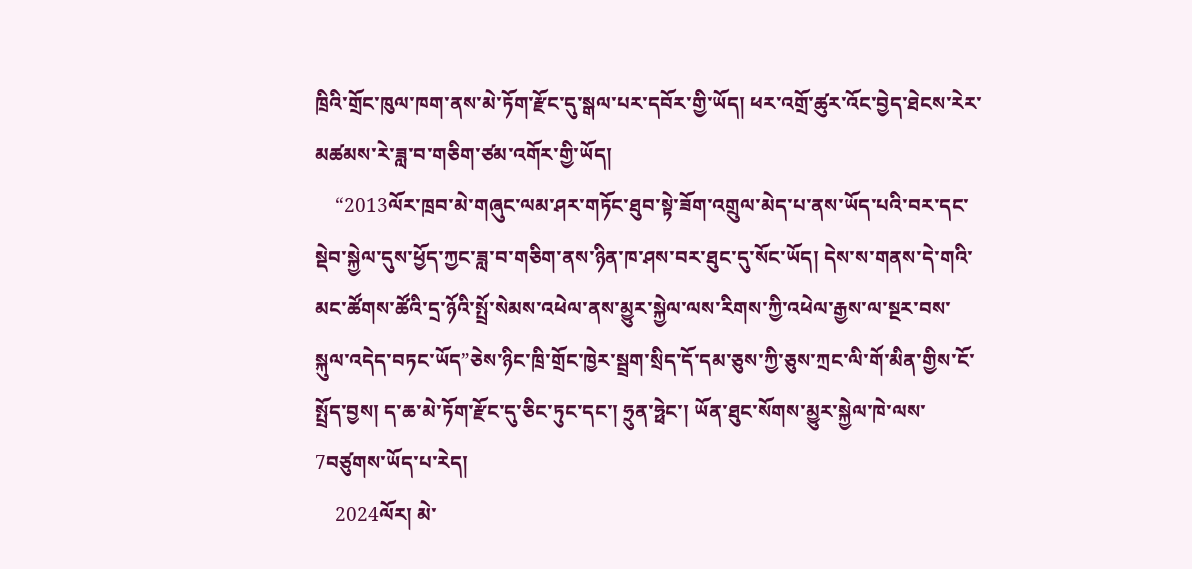ཁྲིའི་གྲོང་ཁུལ་ཁག་ནས་མེ་ཏོག་རྫོང་དུ་སྒལ་པར་དབོར་གྱི་ཡོད། ཕར་འགྲོ་ཚུར་འོང་བྱེད་ཐེངས་རེར་མཚམས་རེ་ཟླ་བ་གཅིག་ཙམ་འགོར་གྱི་ཡོད།
    “2013ལོར་ཁྲབ་མེ་གཞུང་ལམ་ཤར་གཏོང་ཐུབ་སྟེ་ཟོག་འགྲུལ་མེད་པ་ནས་ཡོད་པའི་བར་དང་སྡེབ་སྐྱེལ་དུས་ཕྱོད་ཀྱང་ཟླ་བ་གཅིག་ནས་ཉིན་ཁ་ཤས་བར་ཐུང་དུ་སོང་ཡོད། དེས་ས་གནས་དེ་གའི་མང་ཚོགས་ཚོའི་དྲ་ཉོའི་སྤྲོ་སེམས་འཕེལ་ནས་མྱུར་སྐྱེལ་ལས་རིགས་ཀྱི་འཕེལ་རྒྱས་ལ་སྔར་བས་སྐུལ་འདེད་བཏང་ཡོད”ཅེས་ཉིང་ཁྲི་གྲོང་ཁྱེར་སྦྲག་སྲིད་དོ་དམ་ཅུས་ཀྱི་ཅུས་ཀྲང་ལི་གོ་མིན་གྱིས་ངོ་སྤྲོད་བྱས། ད་ཆ་མེ་ཏོག་རྫོང་དུ་ཅིང་ཏུང་དང་། ཧྲུན་ཧྥེང་། ཡོན་ཐུང་སོགས་མྱུར་སྐྱེལ་ཁེ་ལས་7བཙུགས་ཡོད་པ་རེད།
    2024ལོར། མེ་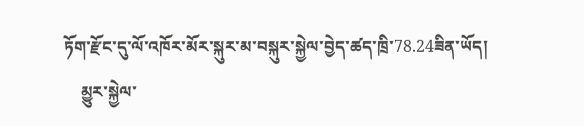ཏོག་རྫོང་དུ་ལོ་འཁོར་མོར་སྐུར་མ་བསྐུར་སྐྱེལ་བྱེད་ཚད་ཁྲི་78.24ཟིན་ཡོད།
    མྱུར་སྐྱེལ་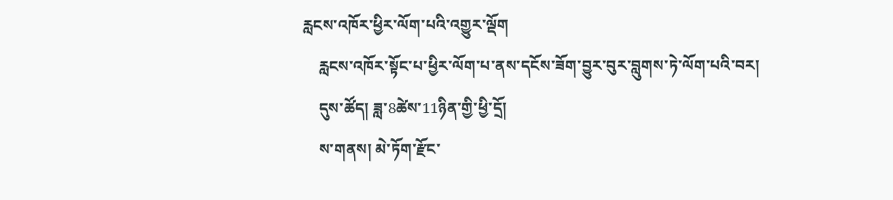རླངས་འཁོར་ཕྱིར་ལོག་པའི་འགྱུར་ལྡོག
    རླངས་འཁོར་སྟོང་པ་ཕྱིར་ལོག་པ་ནས་དངོས་ཟོག་བྱུར་བུར་བླུགས་ཏེ་ལོག་པའི་བར།
    དུས་ཚོད། ཟླ་8ཚེས་11ཉིན་གྱི་ཕྱི་དྲོ།
    ས་གནས། མེ་ཏོག་རྫོང་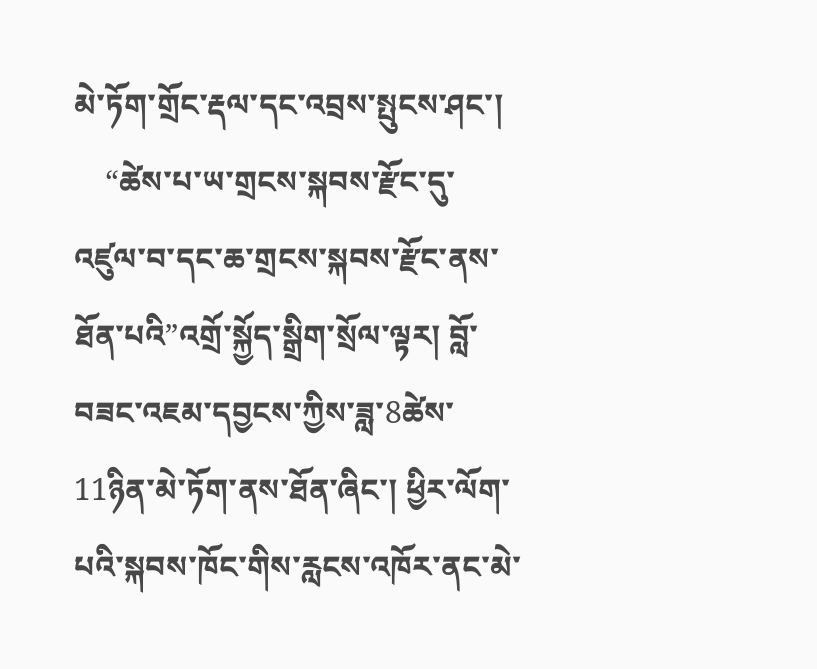མེ་ཏོག་གྲོང་རྡལ་དང་འབྲས་སྤུངས་ཤང་།
    “ཚེས་པ་ཡ་གྲངས་སྐབས་རྫོང་དུ་འཛུལ་བ་དང་ཆ་གྲངས་སྐབས་རྫོང་ནས་ཐོན་པའི”འགྲོ་སྐྱོད་སྒྲིག་སྲོལ་ལྟར། བློ་བཟང་འཇམ་དབྱངས་ཀྱིས་ཟླ་8ཚེས་11ཉིན་མེ་ཏོག་ནས་ཐོན་ཞིང་། ཕྱིར་ལོག་པའི་སྐབས་ཁོང་གིས་རླངས་འཁོར་ནང་མེ་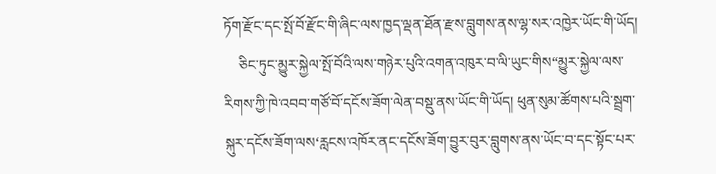ཏོག་རྫོང་དང་སྤོ་བོ་རྫོང་གི་ཞིང་ལས་ཁྱད་ལྡན་ཐོན་རྫས་བླུགས་ནས་ལྷ་སར་འཁྱེར་ཡོང་གི་ཡོད།
    ཅིང་ཏུང་མྱུར་སྐྱེལ་སྤོ་བོའི་ལས་གཉེར་པུའི་འགན་འཁུར་བ་ལི་ཡུང་གིས“མྱུར་སྐྱེལ་ལས་རིགས་ཀྱི་ཁེ་འབབ་གཙོ་བོ་དངོས་ཟོག་ལེན་བསྡུ་ནས་ཡོང་གི་ཡོད། ཕུན་སུམ་ཚོགས་པའི་སྦྲག་སྐུར་དངོས་ཟོག་ལས‘རླངས་འཁོར་ནང་དངོས་ཟོག་བྱུར་བུར་བླུགས་ནས་ཡོང་བ་དང་སྟོང་པར་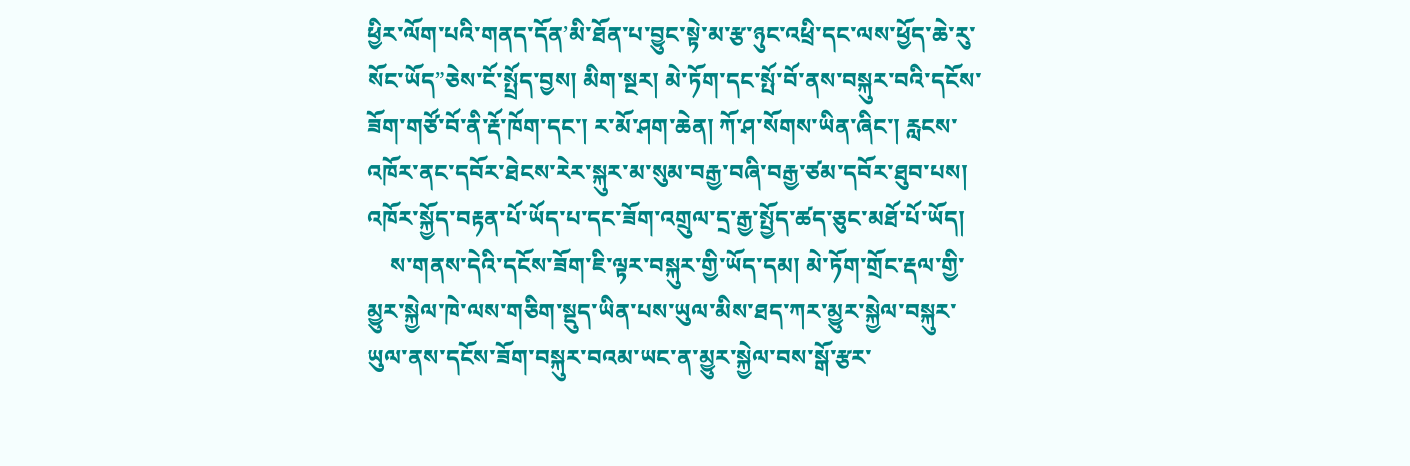ཕྱིར་ལོག་པའི་གནད་དོན’མི་ཐོན་པ་བྱུང་སྟེ་མ་རྩ་ཉུང་འཕྲི་དང་ལས་ཕྱོད་ཆེ་རུ་སོང་ཡོད”ཅེས་ངོ་སྤྲོད་བྱས། མིག་སྔར། མེ་ཏོག་དང་སྤོ་བོ་ནས་བསྐུར་བའི་དངོས་ཟོག་གཙོ་བོ་ནི་རྡོ་ཁོག་དང་། ར་མོ་ཤག་ཆེན། ཀོ་ཤ་སོགས་ཡིན་ཞིང་། རླངས་འཁོར་ནང་དབོར་ཐེངས་རེར་སྐུར་མ་སུམ་བརྒྱ་བཞི་བརྒྱ་ཙམ་དབོར་ཐུབ་པས། འཁོར་སྐྱོད་བརྟན་པོ་ཡོད་པ་དང་ཟོག་འགྲུལ་དྲ་རྒྱ་སྤྱོད་ཚད་ཅུང་མཐོ་པོ་ཡོད།
    ས་གནས་དེའི་དངོས་ཟོག་ཇི་ལྟར་བསྐུར་གྱི་ཡོད་དམ། མེ་ཏོག་གྲོང་རྡལ་གྱི་མྱུར་སྐྱེལ་ཁེ་ལས་གཅིག་སྡུད་ཡིན་པས་ཡུལ་མིས་ཐད་ཀར་མྱུར་སྐྱེལ་བསྐུར་ཡུལ་ནས་དངོས་ཟོག་བསྐུར་བའམ་ཡང་ན་མྱུར་སྐྱེལ་བས་སྒོ་རྩར་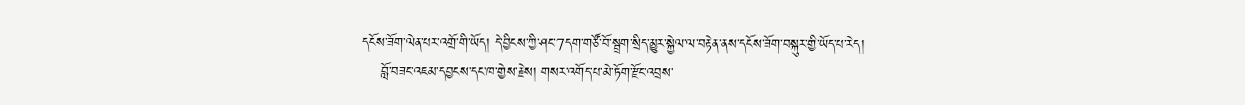དངོས་ཟོག་ལེན་པར་འགྲོ་གི་ཡོད། དེ་བྱིངས་ཀྱི་ཤང་7དག་གཙོ་བོ་སྦྲག་སྲིད་མྱུར་སྐྱེལ་ལ་བརྟེན་ནས་དངོས་ཟོག་བསྐུར་གྱི་ཡོད་པ་རེད།
    བློ་བཟང་འཇམ་དབྱངས་དང་ཁ་གྱེས་རྗེས། གསར་འགོད་པ་མེ་ཏོག་རྫོང་འབྲས་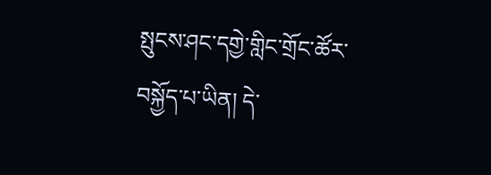སྤུངས་ཤང་དགྱེ་གླིང་གྲོང་ཚོར་བསྐྱོད་པ་ཡིན། དེ་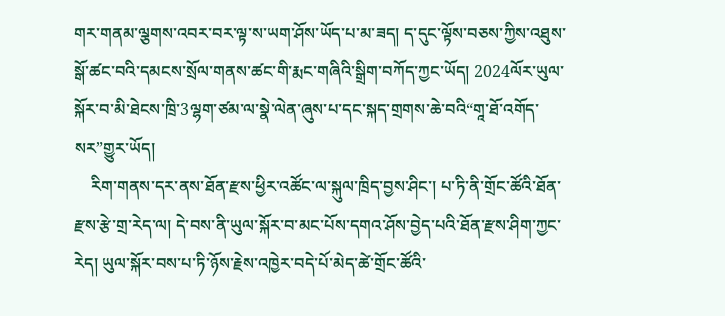གར་གནམ་ལྕགས་འབར་བར་ལྟ་ས་ཡག་ཤོས་ཡོད་པ་མ་ཟད། ད་དུང་ལྟོས་བཅས་ཀྱིས་འཐུས་སྒོ་ཚང་བའི་དམངས་སྲོལ་གནས་ཚང་གི་རྨང་གཞིའི་སྒྲིག་བཀོད་ཀྱང་ཡོད། 2024ལོར་ཡུལ་སྐོར་བ་མི་ཐེངས་ཁྲི་3ལྷག་ཙམ་ལ་སྣེ་ལེན་ཞུས་པ་དང་སྐད་གྲགས་ཆེ་བའི“གཱ་ཐོ་འགོད་སར”གྱུར་ཡོད།
    རིག་གནས་དར་ནས་ཐོན་རྫས་ཕྱིར་འཚོང་ལ་སྐུལ་ཁྲིད་བྱས་ཤིང་། པ་ཏི་ནི་གྲོང་ཚོའི་ཐོན་རྫས་རྩེ་གྲ་རེད་ལ། དེ་བས་ནི་ཡུལ་སྐོར་བ་མང་པོས་དགའ་ཤོས་བྱེད་པའི་ཐོན་རྫས་ཤིག་ཀྱང་རེད། ཡུལ་སྐོར་བས་པ་ཏི་ཉོས་རྗེས་འཁྱེར་བདེ་པོ་མེད་ཚེ་གྲོང་ཚོའི་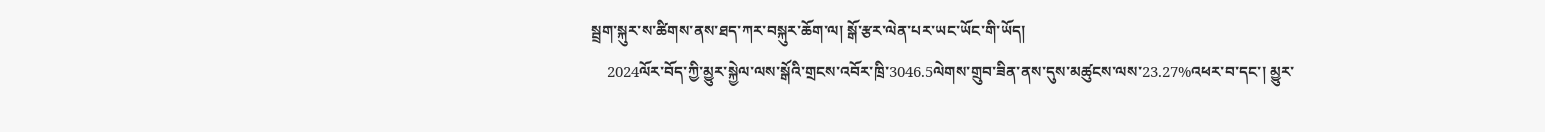སྦྲག་སྐུར་ས་ཚིགས་ནས་ཐད་ཀར་བསྐུར་ཆོག་ལ། སྒོ་རྩར་ལེན་པར་ཡང་ཡོང་གི་ཡོད།
    2024ལོར་བོད་ཀྱི་མྱུར་སྐྱེལ་ལས་སྒོའི་གྲངས་འབོར་ཁྲི་3046.5ལེགས་གྲུབ་ཟིན་ནས་དུས་མཚུངས་ལས་23.27%འཕར་བ་དང་། མྱུར་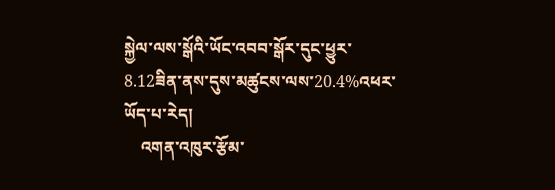སྐྱེལ་ལས་སྒོའི་ཡོང་འབབ་སྒོར་དུང་ཕྱུར་8.12ཟིན་ནས་དུས་མཚུངས་ལས་20.4%འཕར་ཡོད་པ་རེད།
    འགན་འཁུར་རྩོམ་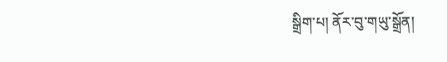སྒྲིག་པ། ནོར་བུ་གཡུ་སྒྲོན།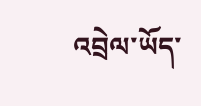འབྲེལ་ཡོད་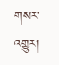གསར་འགྱུར།